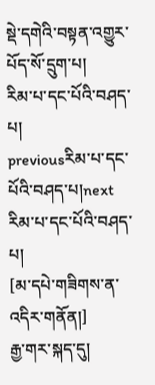སྡེ་དགེའི་བསྟན་འགྱུར་པོད་སོ་དྲུག་པ།
རིམ་པ་དང་པོའི་བཤད་པ།
previousརིམ་པ་དང་པོའི་བཤད་པ།next
རིམ་པ་དང་པོའི་བཤད་པ།
[མ་དཔེ་གཟིགས་ན་འདིར་གནོན།]
རྒྱ་གར་སྐད་དུ།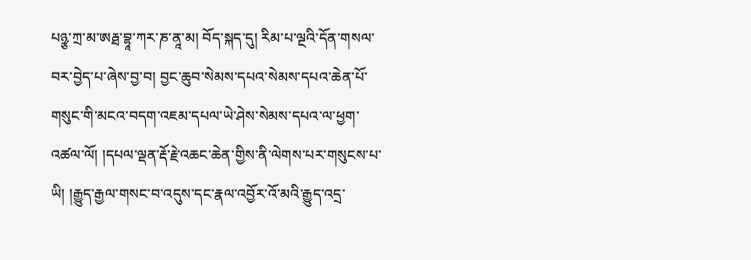པཉྩ་ཀྲ་མ་ཨརྠ་བྷཱ་ཀར་ཎ་ནཱ་མ། བོད་སྐད་དུ། རིམ་པ་ལྔའི་དོན་གསལ་བར་བྱེད་པ་ཞེས་བྱ་བ། བྱང་ཆུབ་སེམས་དཔའ་སེམས་དཔའ་ཆེན་པོ་གསུང་གི་མངའ་བདག་འཇམ་དཔལ་ཡེ་ཤེས་སེམས་དཔའ་ལ་ཕྱག་འཚལ་ལོ། །དཔལ་ལྡན་རྡོ་རྗེ་འཆང་ཆེན་གྱིས་ནི་ལེགས་པར་གསུངས་པ་ཡི། །རྒྱུད་རྒྱལ་གསང་བ་འདུས་དང་རྣལ་འབྱོར་འོ་མའི་རྒྱུད་འདྲ་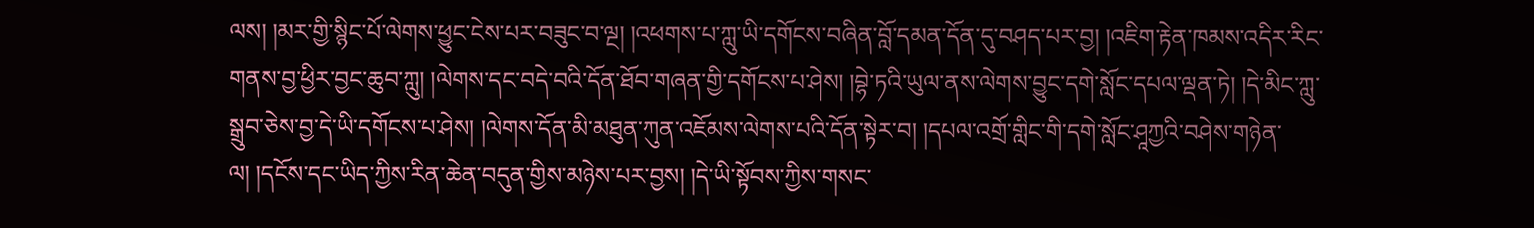ལས། །མར་གྱི་སྙིང་པོ་ལེགས་ཕྱུང་ངེས་པར་བཟུང་བ་ལྔ། །འཕགས་པ་ཀླུ་ཡི་དགོངས་བཞིན་བློ་དམན་དོན་དུ་བཤད་པར་བྱ། །འཇིག་རྟེན་ཁམས་འདིར་རིང་གནས་བྱ་ཕྱིར་བྱང་ཆུབ་ཀླུ། །ལེགས་དང་བདེ་བའི་དོན་ཐོབ་གཞན་གྱི་དགོངས་པ་ཤེས། །བྷེ་ཏའི་ཡུལ་ནས་ལེགས་བྱུང་དགེ་སློང་དཔལ་ལྡན་ཏེ། །དེ་མིང་ཀླུ་སྒྲུབ་ཅེས་བྱ་དེ་ཡི་དགོངས་པ་ཤེས། །ལེགས་དོན་མི་མཐུན་ཀུན་འཇོམས་ལེགས་པའི་དོན་སྟེར་བ། །དཔལ་འགྲོ་གླིང་གི་དགེ་སློང་ཤཱཀྱའི་བཤེས་གཉེན་ལ། །དངོས་དང་ཡིད་ཀྱིས་རིན་ཆེན་བདུན་གྱིས་མཉེས་པར་བྱས། །དེ་ཡི་སྟོབས་ཀྱིས་གསང་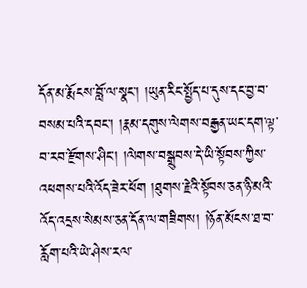དོན་མ་རྨོངས་བློ་ལ་སྣང་། །ཡུན་རིང་སྤྱོད་པ་དུས་དང་བྱ་བ་བསམ་པའི་དབང་། །རྣམ་དགུས་ལེགས་བརྒྱན་ཡང་དག་ལྟ་བ་རབ་རྫོགས་ཤིང་། །ལེགས་བསྒྲུབས་དེ་ཡི་སྟོབས་ཀྱིས་འཕགས་པའི་འོད་ཟེར་ཕོག །ཐུགས་རྗེའི་སྟོབས་ཅན་ཉི་མའི་འོད་འདྲས་སེམས་ཅན་དོན་ལ་གཟིགས། །ཉོན་མོངས་ཐ་བ་རློག་པའི་ཡེ་ཤེས་རལ་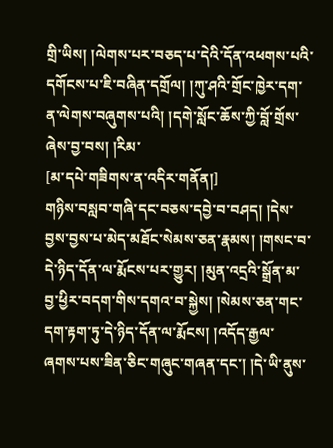གྲི་ཡིས། །ལེགས་པར་བཅད་པ་དེའི་དོན་འཕགས་པའི་དགོངས་པ་ཇི་བཞིན་དགྲོལ། །ཀུ་ཤའི་གྲོང་ཁྱེར་དག་ན་ལེགས་བཞུགས་པའི། །དགེ་སློང་ཆོས་ཀྱི་བློ་གྲོས་ཞེས་བྱ་བས། །རིམ་
[མ་དཔེ་གཟིགས་ན་འདིར་གནོན།]
གཉིས་བསླབ་གཞི་དང་བཅས་དབྱེ་བ་བཤད། །དེས་བྱས་བྱས་པ་མེད་མཐོང་སེམས་ཅན་རྣམས། །གསང་བ་དེ་ཉིད་དོན་ལ་རྨོངས་པར་གྱུར། །མུན་འདྲའི་སྒྲོན་མ་བྱ་ཕྱིར་བདག་གིས་དགའ་བ་སྐྱེས། །སེམས་ཅན་གང་དག་རྟག་ཏུ་དེ་ཉིད་དོན་ལ་རྨོངས། །འདོད་རྒྱལ་ཞགས་པས་ཟིན་ཅིང་གཞུང་གཞན་དང་། །དེ་ཡི་ནུས་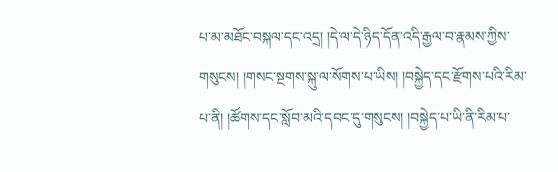པ་མ་མཐོང་བསྐལ་དང་འདྲ། །དེ་ལ་དེ་ཉིད་དོན་འདི་རྒྱལ་བ་རྣམས་ཀྱིས་གསུངས། །གསང་སྔགས་སྐུ་ལ་སོགས་པ་ཡིས། །བསྐྱེད་དང་རྫོགས་པའི་རིམ་པ་ནི། །ཚོགས་དང་སློབ་མའི་དབང་དུ་གསུངས། །བསྐྱེད་པ་ཡི་ནི་རིམ་པ་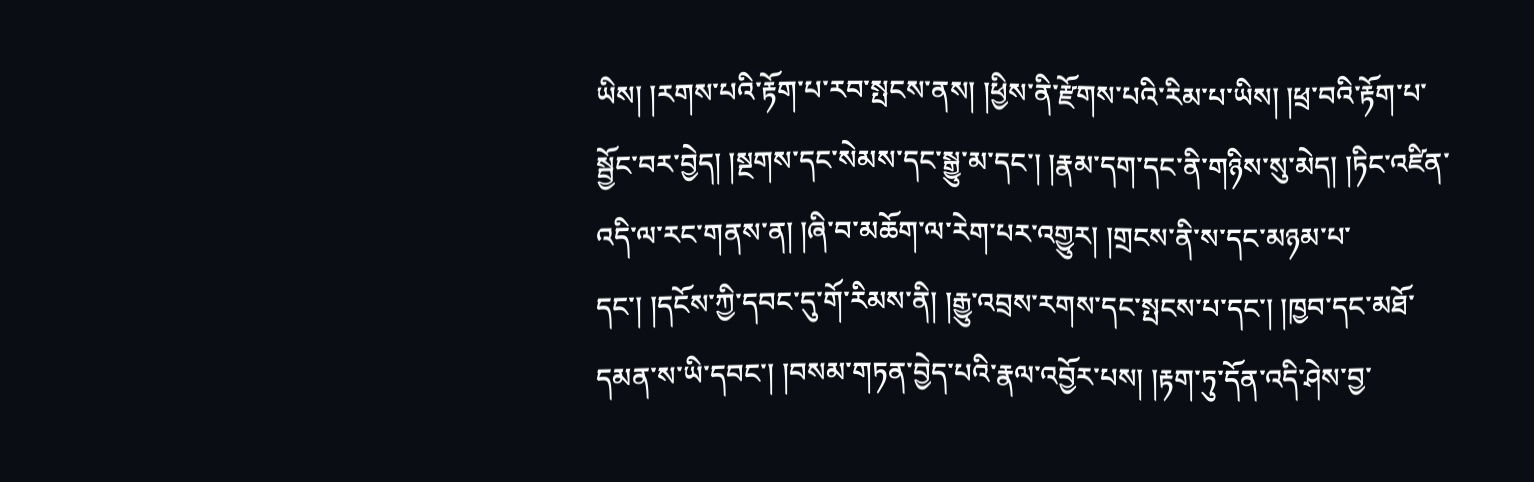ཡིས། །རགས་པའི་རྟོག་པ་རབ་སྤངས་ནས། །ཕྱིས་ནི་རྫོགས་པའི་རིམ་པ་ཡིས། །ཕྲ་བའི་རྟོག་པ་སྦྱོང་བར་བྱེད། །སྔགས་དང་སེམས་དང་སྒྱུ་མ་དང་། །རྣམ་དག་དང་ནི་གཉིས་སུ་མེད། །ཏིང་འཛིན་འདི་ལ་རང་གནས་ན། །ཞི་བ་མཆོག་ལ་རེག་པར་འགྱུར། །གྲངས་ནི་ས་དང་མཉམ་པ་དང་། །དངོས་ཀྱི་དབང་དུ་གོ་རིམས་ནི། །རྒྱུ་འབྲས་རགས་དང་སྤངས་པ་དང་། །ཁྱབ་དང་མཐོ་དམན་ས་ཡི་དབང་། །བསམ་གཏན་བྱེད་པའི་རྣལ་འབྱོར་པས། །རྟག་ཏུ་དོན་འདི་ཤེས་བྱ་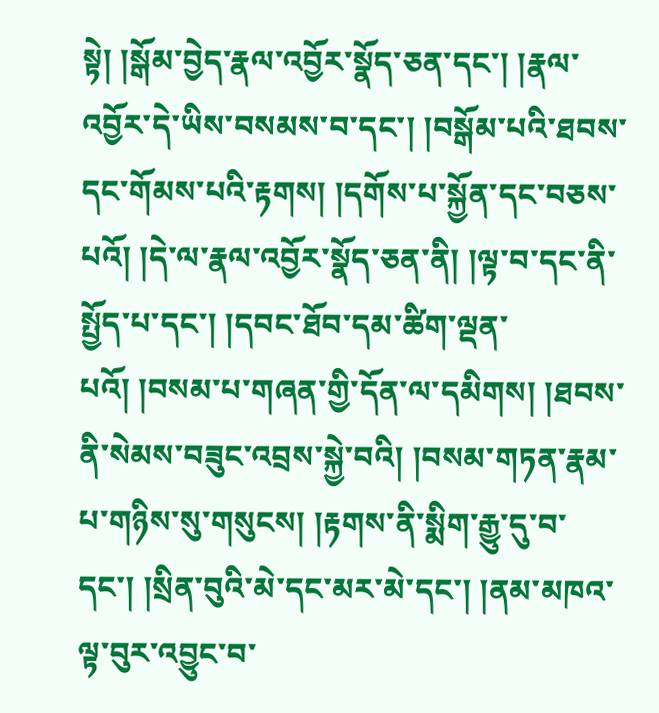སྟེ། །སྒོམ་བྱེད་རྣལ་འབྱོར་སྣོད་ཅན་དང་། །རྣལ་འབྱོར་དེ་ཡིས་བསམས་བ་དང་། །བསྒོམ་པའི་ཐབས་དང་གོམས་པའི་རྟགས། །དགོས་པ་སྐྱོན་དང་བཅས་པའོ། །དེ་ལ་རྣལ་འབྱོར་སྣོད་ཅན་ནི། །ལྟ་བ་དང་ནི་སྤྱོད་པ་དང་། །དབང་ཐོབ་དམ་ཚིག་ལྡན་པའོ། །བསམ་པ་གཞན་གྱི་དོན་ལ་དམིགས། །ཐབས་ནི་སེམས་བཟུང་འབྲས་སྐྱེ་བའི། །བསམ་གཏན་རྣམ་པ་གཉིས་སུ་གསུངས། །རྟགས་ནི་སྨིག་རྒྱུ་དུ་བ་དང་། །སྲིན་བུའི་མེ་དང་མར་མེ་དང་། །ནམ་མཁའ་ལྟ་བུར་འབྱུང་བ་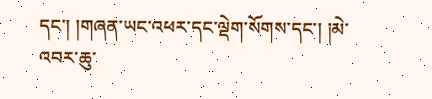དང་། །གཞན་ཡང་འཕར་དང་ལྡེག་སོགས་དང་། །མེ་འབར་ཆུ་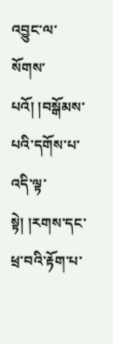འབྱུང་ལ་སོགས་པའོ། །བསྒོམས་པའི་དགོས་པ་འདི་ལྟ་སྟེ། །རགས་དང་ཕྲ་བའི་རྟོག་པ་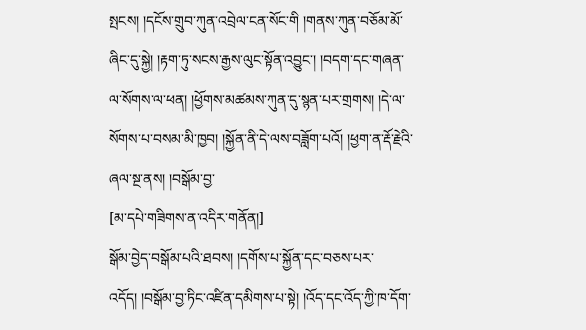སྤངས། །དངོས་གྲུབ་ཀུན་འབྲེལ་ངན་སོང་གི །གནས་ཀུན་བཅོམ་མོ་ཞིང་དུ་སྐྱེ། །རྟག་ཏུ་སངས་རྒྱས་ལུང་སྟོན་འབྱུང་། །བདག་དང་གཞན་ལ་སོགས་ལ་ཕན། །ཕྱོགས་མཚམས་ཀུན་དུ་སྙན་པར་གྲགས། །དེ་ལ་སོགས་པ་བསམ་མི་ཁྱབ། །སྐྱོན་ནི་དེ་ལས་བཟློག་པའོ། །ཕྱག་ན་རྡོ་རྗེའི་ཞལ་སྔ་ནས། །བསྒོམ་བྱ་
[མ་དཔེ་གཟིགས་ན་འདིར་གནོན།]
སྒོམ་བྱེད་བསྒོམ་པའི་ཐབས། །དགོས་པ་སྐྱོན་དང་བཅས་པར་འདོད། །བསྒོམ་བྱ་ཏིང་འཛིན་དམིགས་པ་སྟེ། །འོད་དང་འོད་ཀྱི་ཁ་དོག་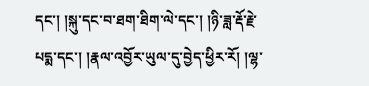དང་། །སྐུ་དང་བ་ཐག་ཐིག་ལེ་དང་། །ཉི་ཟླ་རྡོ་རྗེ་པདྨ་དང་། །རྣལ་འབྱོར་ཡུལ་དུ་བྱེད་ཕྱིར་རོ། །ལྷ་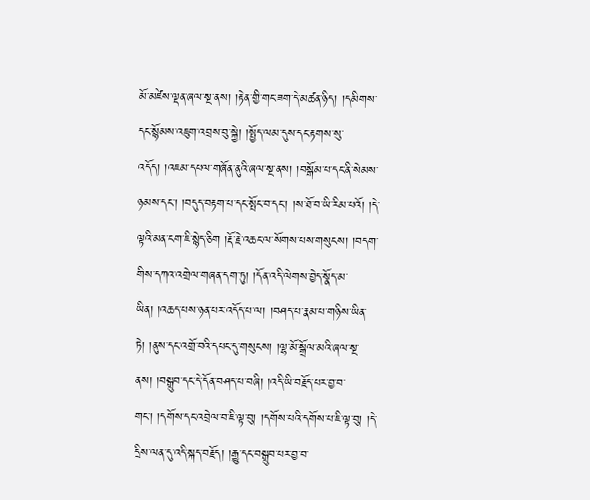མོ་མཛེས་ལྡན་ཞལ་སྔ་ནས། །རྟེན་གྱི་གང་ཟག་དེ་མཚན་ཉིད། །དམིགས་དང་སྙོམས་འཇུག་འབྲས་བུ་སྐྱེ། །སྤྱོད་ལམ་དུས་དང་རྟགས་སུ་འདོད། །འཇམ་དཔལ་གཞོན་ནུའི་ཞལ་སྔ་ནས། །བསྒོམ་པ་དང་ནི་སེམས་ཉམས་དང་། །བདུད་བརྟག་པ་དང་སྤོང་བ་དང་། །ས་ཐོ་བ་ཡི་རིམ་པའོ། །དེ་ལྟའི་མན་ངག་ཇི་སྙེད་ཅིག །རྡོ་རྗེ་འཆང་ལ་སོགས་པས་གསུངས། །བདག་གིས་དཀའ་འགྲེལ་གཞན་དག་ཏུ། །དོན་འདི་ལེགས་བྱེད་སྣོད་མ་ཡིན། །འཆད་པས་ཉན་པར་འདོད་པ་ལ། །བཤད་པ་རྣམ་པ་གཉིས་ཡིན་ཏེ། །ནུས་དང་འགྲོ་བའི་དཔང་དུ་གསུངས། །ལྷ་མོ་སྒྲོལ་མའི་ཞལ་སྔ་ནས། །བསྒྲུབ་དང་དེ་དོན་བཤད་པ་བཞི། །འདི་ཡི་བརྗོད་པར་བྱ་བ་གང་། །དགོས་དང་འབྲེལ་བ་ཇི་ལྟ་བུ། །དགོས་པའི་དགོས་པ་ཇི་ལྟ་བུ། །དེ་དྲིས་ལན་དུ་འདི་སྐད་བརྗོད། །རྒྱུ་དང་བསྒྲུབ་པར་བྱ་བ་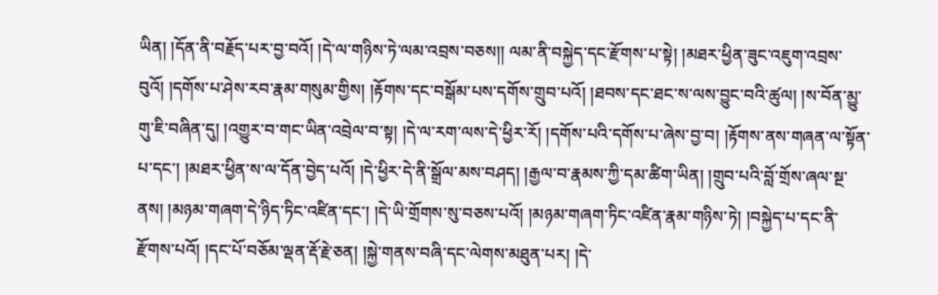ཡིན། །དོན་ནི་བརྗོད་པར་བྱ་བའོ། །དེ་ལ་གཉིས་ཏེ་ལམ་འབྲས་བཅས།། ལམ་ནི་བསྐྱེད་དང་རྫོགས་པ་སྟེ། །མཐར་ཕྱིན་ཟུང་འཇུག་འབྲས་བུའོ། །དགོས་པ་ཤེས་རབ་རྣམ་གསུམ་གྱིས། །རྟོགས་དང་བསྒོམ་པས་དགོས་གྲུབ་པའོ། །ཐབས་དང་ཐང་ས་ལས་བྱུང་བའི་ཚུལ། །ས་བོན་མྱུ་གུ་ཇི་བཞིན་དུ། །འགྱུར་བ་གང་ཡིན་འབྲེལ་བ་སྟ། །དེ་ལ་རག་ལས་དེ་ཕྱིར་རོ། །དགོས་པའི་དགོས་པ་ཞེས་བྱ་བ། །རྟོགས་ནས་གཞན་ལ་སྟོན་པ་དང་། །མཐར་ཕྱིན་ས་ལ་དོན་བྱེད་པའོ། །དེ་ཕྱིར་དེ་ནི་སྒྲོལ་མས་བཤད། །རྒྱལ་བ་རྣམས་ཀྱི་དམ་ཚིག་ཡིན། །གྲུབ་པའི་བློ་གྲོས་ཞལ་སྔ་ནས། །མཉམ་གཞག་དེ་ཉིད་ཏིང་འཛིན་དང་། །དེ་ཡི་གྲོགས་སུ་བཅས་པའོ། །མཉམ་གཞག་ཏིང་འཛིན་རྣམ་གཉིས་ཏེ། །བསྐྱེད་པ་དང་ནི་རྫོགས་པའོ། །དང་པོ་བཅོམ་ལྡན་རྡོ་རྗེ་ཅན། །སྐྱེ་གནས་བཞི་དང་ལེགས་མཐུན་པར། །དེ་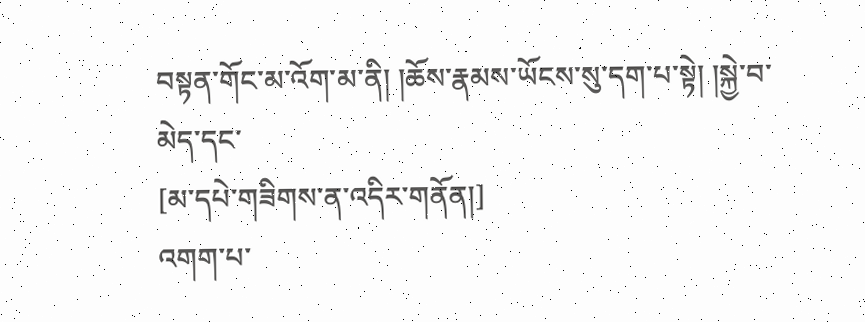བསྟན་གོང་མ་འོག་མ་ནི། །ཆོས་རྣམས་ཡོངས་སུ་དག་པ་སྟེ། །སྐྱེ་བ་མེད་དང་
[མ་དཔེ་གཟིགས་ན་འདིར་གནོན།]
འགག་པ་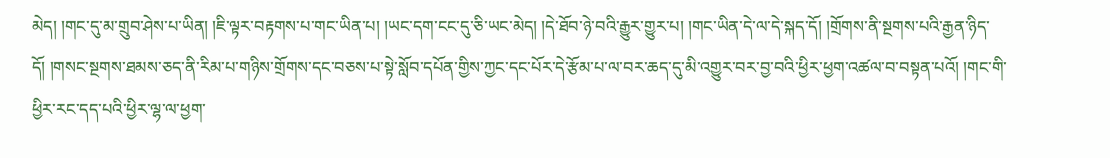མེད། །གང་དུ་མ་གྲུབ་ཤེས་པ་ཡིན། །ཇི་ལྟར་བརྟགས་པ་གང་ཡིན་པ། །ཡང་དག་ངང་དུ་ཅི་ཡང་མེད། །དེ་ཐོབ་ཉེ་བའི་རྒྱུར་གྱུར་པ། །གང་ཡིན་དེ་ལ་དེ་སྐད་དོ། །གྲོགས་ནི་སྔགས་པའི་རྒྱན་ཉིད་དོ། །གསང་སྔགས་ཐམས་ཅད་ནི་རིམ་པ་གཉིས་གྲོགས་དང་བཅས་པ་སྟེ་སློབ་དཔོན་གྱིས་ཀྱང་དང་པོར་དེ་རྩོམ་པ་ལ་བར་ཆད་དུ་མི་འགྱུར་བར་བྱ་བའི་ཕྱིར་ཕྱག་འཚལ་བ་བསྟན་པའོ། །གང་གི་ཕྱིར་རང་དད་པའི་ཕྱིར་ལྷ་ལ་ཕྱག་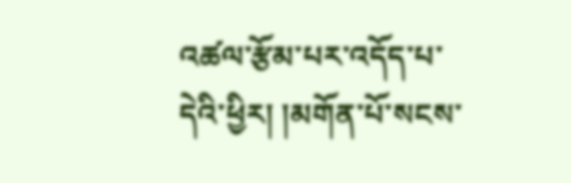འཚལ་རྩོམ་པར་འདོད་པ་དེའི་ཕྱིར། །མགོན་པོ་སངས་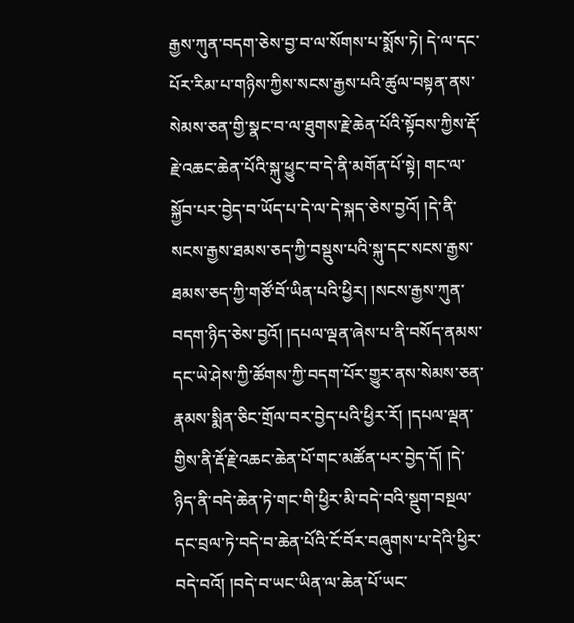རྒྱས་ཀུན་བདག་ཅེས་བྱ་བ་ལ་སོགས་པ་སྨོས་ཏེ། དེ་ལ་དང་པོར་རིམ་པ་གཉིས་ཀྱིས་སངས་རྒྱས་པའི་ཚུལ་བསྟན་ནས་སེམས་ཅན་གྱི་སྣང་བ་ལ་ཐུགས་རྗེ་ཆེན་པོའི་སྟོབས་ཀྱིས་རྡོ་རྗེ་འཆང་ཆེན་པོའི་སྐུ་ཕྱུང་བ་དེ་ནི་མགོན་པོ་སྟེ། གང་ལ་སྐྱོབ་པར་བྱེད་བ་ཡོད་པ་དེ་ལ་དེ་སྐད་ཅེས་བྱའོ། །དེ་ནི་སངས་རྒྱས་ཐམས་ཅད་ཀྱི་བསྡུས་པའི་སྐུ་དང་སངས་རྒྱས་ཐམས་ཅད་ཀྱི་གཙོ་བོ་ཡིན་པའི་ཕྱིར། །སངས་རྒྱས་ཀུན་བདག་ཉིད་ཅེས་བྱའོ། །དཔལ་ལྡན་ཞེས་པ་ནི་བསོད་ནམས་དང་ཡེ་ཤེས་ཀྱི་ཚོགས་ཀྱི་བདག་པོར་གྱུར་ནས་སེམས་ཅན་རྣམས་སྨིན་ཅིང་གྲོལ་བར་བྱེད་པའི་ཕྱིར་རོ། །དཔལ་ལྡན་གྱིས་ནི་རྡོ་རྗེ་འཆང་ཆེན་པོ་གང་མཚོན་པར་བྱེད་དོ། །དེ་ཉིད་ནི་བདེ་ཆེན་ཏེ་གང་གི་ཕྱིར་མི་བདེ་བའི་སྡུག་བསྔལ་དང་བྲལ་ཏེ་བདེ་བ་ཆེན་པོའི་ངོ་བོར་བཞུགས་པ་དེའི་ཕྱིར་བདེ་བའོ། །བདེ་བ་ཡང་ཡིན་ལ་ཆེན་པོ་ཡང་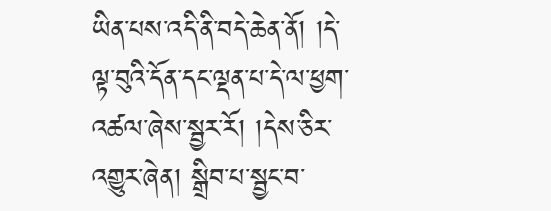ཡིན་པས་འདི་ནི་བདེ་ཆེན་ནོ། །དེ་ལྟ་བུའི་དོན་དང་ལྡན་པ་དེ་ལ་ཕྱག་འཚལ་ཞེས་སྦྱར་རོ། །དེས་ཅིར་འགྱུར་ཞེན། སྒྲིབ་པ་སྦྱང་བ་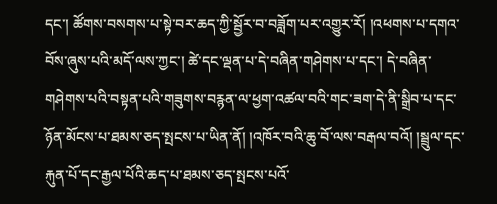དང་། ཚོགས་བསགས་པ་སྟེ་བར་ཆད་ཀྱི་སྦྱོར་བ་བཟློག་པར་འགྱུར་རོ། །འཕགས་པ་དགའ་བོས་ཞུས་པའི་མདོ་ལས་ཀྱང་། ཚེ་དང་ལྡན་པ་དེ་བཞིན་གཤེགས་པ་དང་། དེ་བཞིན་གཤེགས་པའི་བསྟན་པའི་གཟུགས་བརྙན་ལ་ཕྱག་འཚལ་བའི་གང་ཟག་དེ་ནི་སྒྲིབ་པ་དང་ཉོན་མོངས་པ་ཐམས་ཅད་སྤངས་པ་ཡིན་ནོ། །འཁོར་བའི་ཆུ་བོ་ལས་བརྒལ་བའོ། །སྦྲུལ་དང་རྐུན་པོ་དང་རྒྱལ་པོའི་ཆད་པ་ཐམས་ཅད་སྤངས་པའོ་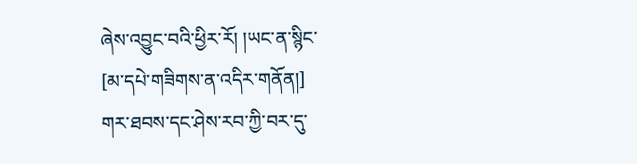ཞེས་འབྱུང་བའི་ཕྱིར་རོ། །ཡང་ན་སྙིང་
[མ་དཔེ་གཟིགས་ན་འདིར་གནོན།]
གར་ཐབས་དང་ཤེས་རབ་ཀྱི་བར་དུ་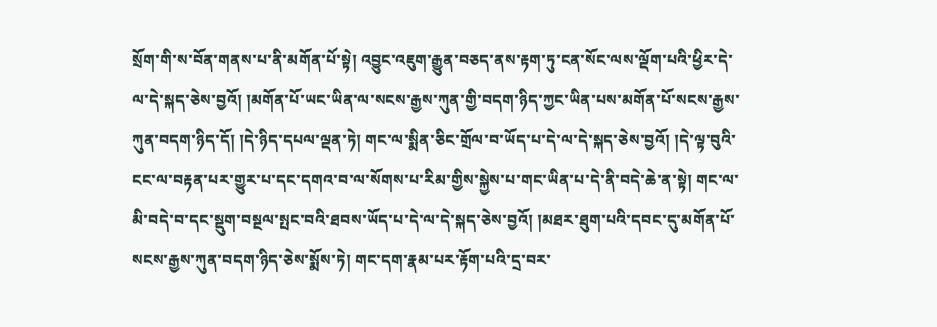སྲོག་གི་ས་བོན་གནས་པ་ནི་མགོན་པོ་སྟེ། འབྱུང་འཇུག་རྒྱུན་བཅད་ནས་རྟག་ཏུ་ངན་སོང་ལས་ལྡོག་པའི་ཕྱིར་དེ་ལ་དེ་སྐད་ཅེས་བྱའོ། །མགོན་པོ་ཡང་ཡིན་ལ་སངས་རྒྱས་ཀུན་གྱི་བདག་ཉིད་ཀྱང་ཡིན་པས་མགོན་པོ་སངས་རྒྱས་ཀུན་བདག་ཉིད་དོ། །དེ་ཉིད་དཔལ་ལྡན་ཏེ། གང་ལ་སྨིན་ཅིང་གྲོལ་བ་ཡོད་པ་དེ་ལ་དེ་སྐད་ཅེས་བྱའོ། །དེ་ལྟ་བུའི་ངང་ལ་བརྟན་པར་གྱུར་པ་དང་དགའ་བ་ལ་སོགས་པ་རིམ་གྱིས་སྐྱེས་པ་གང་ཡིན་པ་དེ་ནི་བདེ་ཆེ་ན་སྟེ། གང་ལ་མི་བདེ་བ་དང་སྡུག་བསྔལ་སྤང་བའི་ཐབས་ཡོད་པ་དེ་ལ་དེ་སྐད་ཅེས་བྱའོ། །མཐར་ཐུག་པའི་དབང་དུ་མགོན་པོ་སངས་རྒྱས་ཀུན་བདག་ཉིད་ཅེས་སྨོས་ཏེ། གང་དག་རྣམ་པར་རྟོག་པའི་དྲ་བར་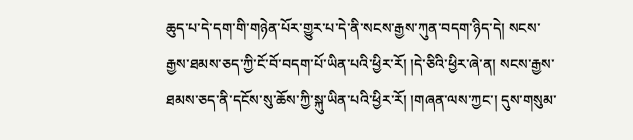ཆུད་པ་དེ་དག་གི་གཉེན་པོར་གྱུར་པ་དེ་ནི་སངས་རྒྱས་ཀུན་བདག་ཉིད་དེ། སངས་རྒྱས་ཐམས་ཅད་ཀྱི་ངོ་བོ་བདག་པོ་ཡིན་པའི་ཕྱིར་རོ། །དེ་ཅིའི་ཕྱིར་ཞེ་ན། སངས་རྒྱས་ཐམས་ཅད་ནི་དངོས་སུ་ཆོས་ཀྱི་སྐུ་ཡིན་པའི་ཕྱིར་རོ། །གཞན་ལས་ཀྱང་། དུས་གསུམ་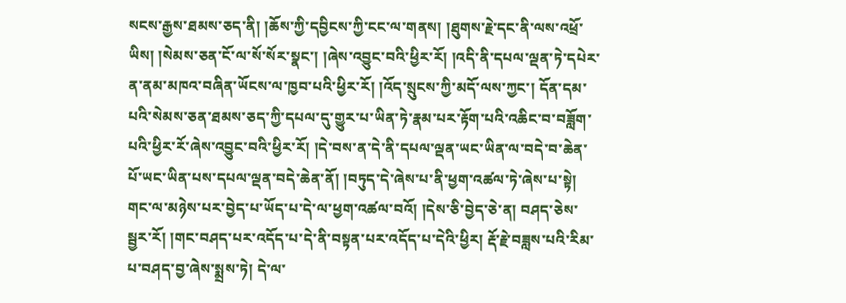སངས་རྒྱས་ཐམས་ཅད་ནི། །ཆོས་ཀྱི་དབྱིངས་ཀྱི་ངང་ལ་གནས། །ཐུགས་རྗེ་དང་ནི་ལས་འཕྲོ་ཡིས། །སེམས་ཅན་ངོ་ལ་སོ་སོར་སྣང་། །ཞེས་འབྱུང་བའི་ཕྱིར་རོ། །འདི་ནི་དཔལ་ལྡན་ཏེ་དཔེར་ན་ནམ་མཁའ་བཞིན་ཡོངས་ལ་ཁྱབ་པའི་ཕྱིར་རོ། །འོད་སྲུངས་ཀྱི་མདོ་ལས་ཀྱང་། དོན་དམ་པའི་སེམས་ཅན་ཐམས་ཅད་ཀྱི་དཔལ་དུ་གྱུར་པ་ཡིན་ཏེ་རྣམ་པར་རྟོག་པའི་འཆིང་བ་བཟློག་པའི་ཕྱིར་རོ་ཞེས་འབྱུང་བའི་ཕྱིར་རོ། །དེ་བས་ན་དེ་ནི་དཔལ་ལྡན་ཡང་ཡིན་ལ་བདེ་བ་ཆེན་པོ་ཡང་ཡིན་པས་དཔལ་ལྡན་བདེ་ཆེན་ནོ། །བཏུད་དེ་ཞེས་པ་ནི་ཕྱག་འཚལ་ཏེ་ཞེས་པ་སྟེ། གང་ལ་མཉེས་པར་བྱེད་པ་ཡོད་པ་དེ་ལ་ཕྱག་འཚལ་བའོ། །དེས་ཅི་བྱེད་ཅེ་ན། བཤད་ཅེས་སྦྱར་རོ། །གང་བཤད་པར་འདོད་པ་དེ་ནི་བསྟན་པར་འདོད་པ་དེའི་ཕྱིར། རྡོ་རྗེ་བཟླས་པའི་རིམ་པ་བཤད་བྱ་ཞེས་སྨྲས་ཏེ། དེ་ལ་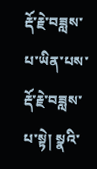རྡོ་རྗེ་བཟླས་པ་ཡིན་པས་རྡོ་རྗེ་བཟླས་པ་སྟེ། སྣའི་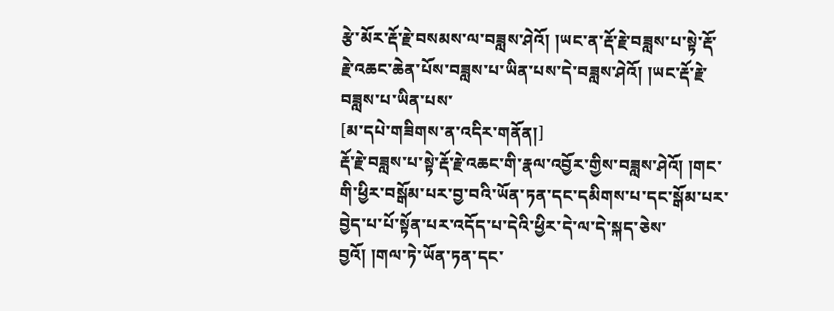རྩེ་མོར་རྡོ་རྗེ་བསམས་ལ་བཟླས་ཤེའོ། །ཡང་ན་རྡོ་རྗེ་བཟླས་པ་སྟེ་རྡོ་རྗེ་འཆང་ཆེན་པོས་བཟླས་པ་ཡིན་པས་དེ་བཟླས་ཤེའོ། །ཡང་རྡོ་རྗེ་བཟླས་པ་ཡིན་པས་
[མ་དཔེ་གཟིགས་ན་འདིར་གནོན།]
རྡོ་རྗེ་བཟླས་པ་སྟེ་རྡོ་རྗེ་འཆང་གི་རྣལ་འབྱོར་གྱིས་བཟླས་ཤེའོ། །གང་གི་ཕྱིར་བསྒོམ་པར་བྱ་བའི་ཡོན་ཏན་དང་དམིགས་པ་དང་སྒོམ་པར་བྱེད་པ་པོ་སྟོན་པར་འདོད་པ་དེའི་ཕྱིར་དེ་ལ་དེ་སྐད་ཅེས་བྱའོ། །གལ་ཏེ་ཡོན་ཏན་དང་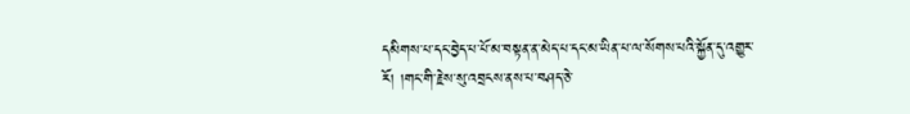དམིགས་པ་དང་བྱེད་པ་པོ་མ་བསྟན་ན་མེད་པ་དང་མ་ཡིན་པ་ལ་སོགས་པའི་སྐྱོན་དུ་འགྱུར་རོ། །གང་གི་རྗེས་སུ་འབྲངས་ནས་པ་བཤད་ཅེ་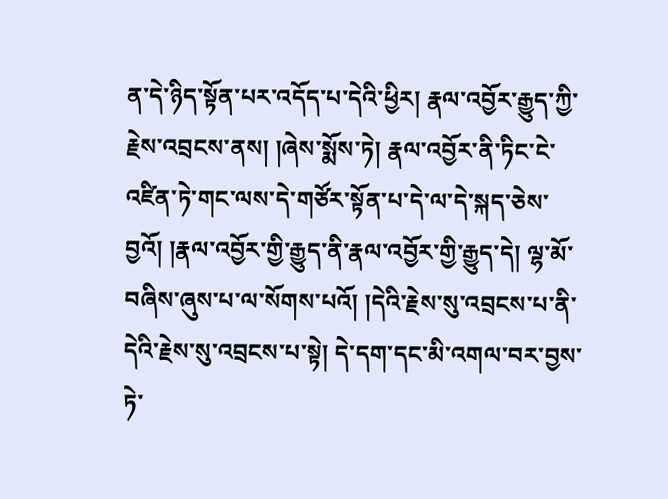ན་དེ་ཉིད་སྟོན་པར་འདོད་པ་དེའི་ཕྱིར། རྣལ་འབྱོར་རྒྱུད་ཀྱི་རྗེས་འབྲངས་ནས། །ཞེས་སྨོས་ཏེ། རྣལ་འབྱོར་ནི་ཏིང་ངེ་འཛིན་ཏེ་གང་ལས་དེ་གཙོར་སྟོན་པ་དེ་ལ་དེ་སྐད་ཅེས་བྱའོ། །རྣལ་འབྱོར་གྱི་རྒྱུད་ནི་རྣལ་འབྱོར་གྱི་རྒྱུད་དེ། ལྷ་མོ་བཞིས་ཞུས་པ་ལ་སོགས་པའོ། །དེའི་རྗེས་སུ་འབྲངས་པ་ནི་དེའི་རྗེས་སུ་འབྲངས་པ་སྟེ། དེ་དག་དང་མི་འགལ་བར་བྱས་ཏེ་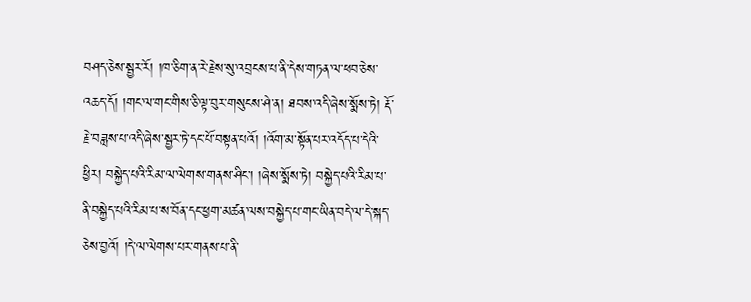བཤད་ཅེས་སྦྱར་རོ། །ཁ་ཅིག་ན་རེ་རྗེས་སུ་འབྲངས་པ་ནི་དེས་གཏན་ལ་ཕབ་ཅེས་འཆད་དོ། །གང་ལ་གང་གིས་ཅི་ལྟ་བུར་གསུངས་ཤེ་ན། ཐབས་འདི་ཞེས་སྨོས་ཏེ། རྡོ་རྗེ་བཟླས་པ་འདི་ཞེས་སྦྱར་ཏེ་དང་པོ་བསྟན་པའོ། །འོག་མ་སྟོན་པར་འདོད་པ་དེའི་ཕྱིར། བསྐྱེད་པའི་རིམ་ལ་ལེགས་གནས་ཤིང་། །ཞེས་སྨོས་ཏེ། བསྐྱེད་པའི་རིམ་པ་ནི་བསྐྱེད་པའི་རིམ་པ་ས་བོན་དང་ཕྱག་མཚན་ལས་བསྐྱེད་པ་གང་ཡིན་བདེ་ལ་དེ་སྐད་ཅེས་བྱའོ། །དེ་ལ་ལེགས་པར་གནས་པ་ནི་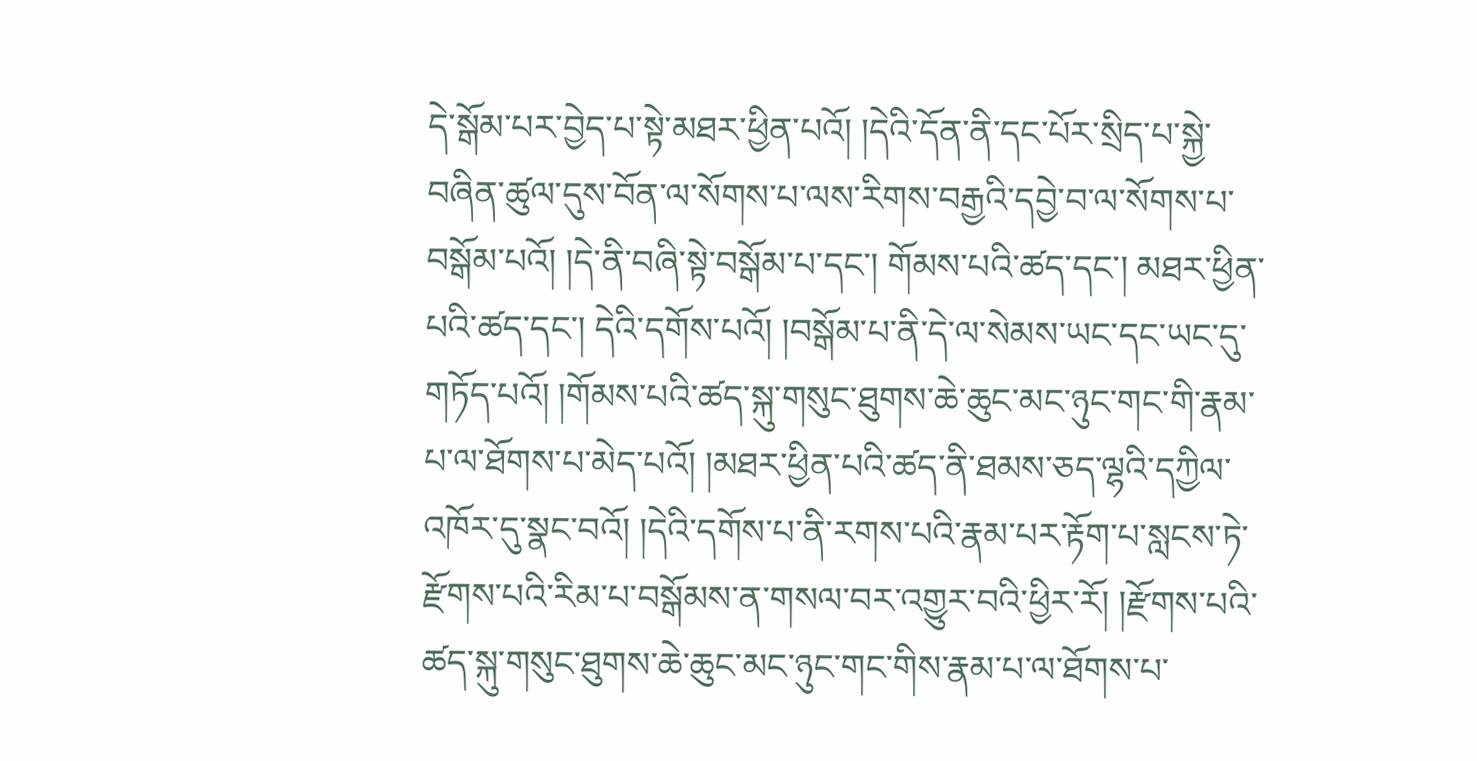དེ་སྒོམ་པར་བྱེད་པ་སྟེ་མཐར་ཕྱིན་པའོ། །དེའི་དོན་ནི་དང་པོར་སྲིད་པ་སྐྱེ་བཞིན་ཚུལ་དུས་བོན་ལ་སོགས་པ་ལས་རིགས་བརྒྱའི་དབྱེ་བ་ལ་སོགས་པ་བསྒོམ་པའོ། །དེ་ནི་བཞི་སྟེ་བསྒོམ་པ་དང་། གོམས་པའི་ཚད་དང་། མཐར་ཕྱིན་པའི་ཚད་དང་། དེའི་དགོས་པའོ། །བསྒོམ་པ་ནི་དེ་ལ་སེམས་ཡང་དང་ཡང་དུ་གཏོད་པའོ། །གོམས་པའི་ཚད་སྐུ་གསུང་ཐུགས་ཆེ་ཆུང་མང་ཉུང་གང་གི་རྣམ་པ་ལ་ཐོགས་པ་མེད་པའོ། །མཐར་ཕྱིན་པའི་ཚད་ནི་ཐམས་ཅད་ལྷའི་དཀྱིལ་འཁོར་དུ་སྣང་བའོ། །དེའི་དགོས་པ་ནི་རགས་པའི་རྣམ་པར་རྟོག་པ་སླངས་ཏེ་རྫོགས་པའི་རིམ་པ་བསྒོམས་ན་གསལ་བར་འགྱུར་བའི་ཕྱིར་རོ། །རྫོགས་པའི་ཚད་སྐུ་གསུང་ཐུགས་ཆེ་ཆུང་མང་ཉུང་གང་གིས་རྣམ་པ་ལ་ཐོགས་པ་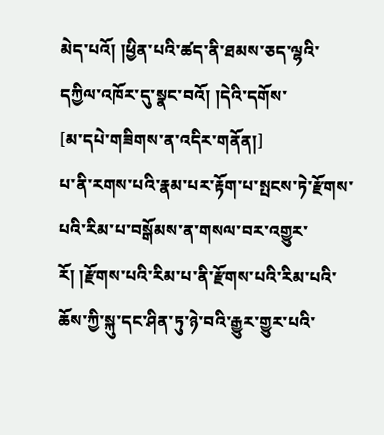མེད་པའོ། །ཕྱིན་པའི་ཚད་ནི་ཐམས་ཅད་ལྷའི་དཀྱིལ་འཁོར་དུ་སྣང་བའོ། །དེའི་དགོས་
[མ་དཔེ་གཟིགས་ན་འདིར་གནོན།]
པ་ནི་རགས་པའི་རྣམ་པར་རྟོག་པ་སྤངས་ཏེ་རྫོགས་པའི་རིམ་པ་བསྒོམས་ན་གསལ་བར་འགྱུར་རོ། །རྫོགས་པའི་རིམ་པ་ནི་རྫོགས་པའི་རིམ་པའི་ཆོས་ཀྱི་སྐུ་དང་ཤིན་ཏུ་ཉེ་བའི་རྒྱུར་གྱུར་པའི་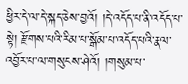ཕྱིར་དེ་ལ་དེ་སྐད་ཅེས་བྱའོ། །དེ་འདོད་པ་ནི་འདོད་པ་སྟེ། རྫོགས་པའི་རིམ་པ་སྒོམ་པ་འདོད་པའི་རྣལ་འབྱོར་པ་ལ་གསུངས་ཤེའོ། །གསུམ་པ་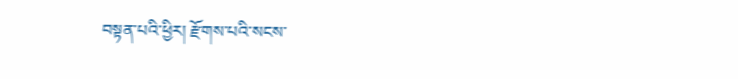བསྟན་པའི་ཕྱིར། རྫོགས་པའི་སངས་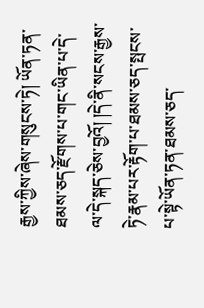རྒྱས་ཀྱིས་ཞེས་གསུངས་ཏེ། ཡོན་ཏན་ཐམས་ཅད་རྫོགས་པ་གང་ཡིན་པ་དེ་ལ་དེ་སྐད་ཅེས་བྱའོ། །དེ་ནི་སངས་རྒྱས་ཏེ་རྣམ་པར་རྟོག་པ་ཐམས་ཅད་སྤངས་པ་སྟེ་ཡོན་ཏན་ཐམས་ཅད་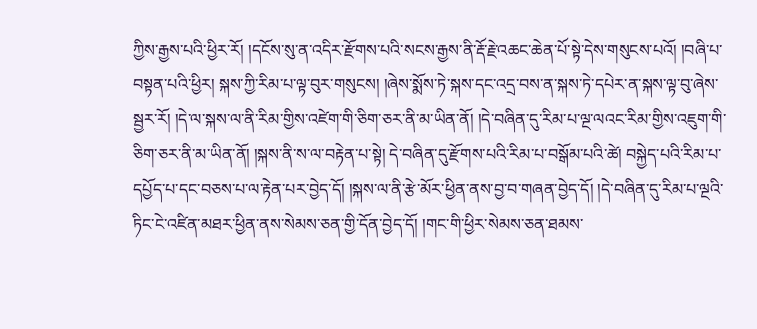ཀྱིས་རྒྱས་པའི་ཕྱིར་རོ། །དངོས་སུ་ན་འདིར་རྫོགས་པའི་སངས་རྒྱས་ནི་རྡོ་རྗེ་འཆང་ཆེན་པོ་སྟེ་དེས་གསུངས་པའོ། །བཞི་པ་བསྟན་པའི་ཕྱིར། སྐས་ཀྱི་རིམ་པ་ལྟ་བུར་གསུངས། །ཞེས་སྨོས་ཏེ་སྐས་དང་འདྲ་བས་ན་སྐས་ཏེ་དཔེར་ན་སྐས་ལྟ་བུ་ཞེས་སྦྱར་རོ། །དེ་ལ་སྐས་ལ་ནི་རིམ་གྱིས་འཛེག་གི་ཅིག་ཅར་ནི་མ་ཡིན་ནོ། །དེ་བཞིན་དུ་རིམ་པ་ལྔ་ལའང་རིམ་གྱིས་འཇུག་གི་ཅིག་ཅར་ནི་མ་ཡིན་ནོ། །སྐས་ནི་ས་ལ་བརྟེན་པ་སྟེ། དེ་བཞིན་དུ་རྫོགས་པའི་རིམ་པ་བསྒོམ་པའི་ཚེ། བསྐྱེད་པའི་རིམ་པ་དཔྱོད་པ་དང་བཅས་པ་ལ་རྟེན་པར་བྱེད་དོ། །སྐས་ལ་ནི་རྩེ་མོར་ཕྱིན་ནས་བྱ་བ་གཞན་བྱེད་དོ། །དེ་བཞིན་དུ་རིམ་པ་ལྔའི་ཏིང་ངེ་འཛིན་མཐར་ཕྱིན་ནས་སེམས་ཅན་གྱི་དོན་བྱེད་དོ། །གང་གི་ཕྱིར་སེམས་ཅན་ཐམས་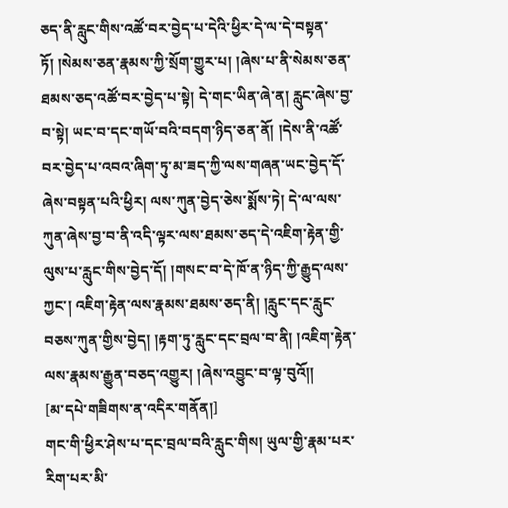ཅད་ནི་རླུང་གིས་འཚོ་བར་བྱེད་པ་དེའི་ཕྱིར་དེ་ལ་དེ་བསྟན་ཏོ། །སེམས་ཅན་རྣམས་ཀྱི་སྲོག་གྱུར་པ། །ཞེས་པ་ནི་སེམས་ཅན་ཐམས་ཅད་འཚོ་བར་བྱེད་པ་སྟེ། དེ་གང་ཡིན་ཞེ་ན། རླུང་ཞེས་བྱ་བ་སྟེ། ཡང་བ་དང་གཡོ་བའི་བདག་ཉིད་ཅན་ནོ། །དེས་ནི་འཚོ་བར་བྱེད་པ་འབའ་ཞིག་ཏུ་མ་ཟད་ཀྱི་ལས་གཞན་ཡང་བྱེད་དོ་ཞེས་བསྟན་པའི་ཕྱིར། ལས་ཀུན་བྱེད་ཅེས་སྨོས་ཏེ། དེ་ལ་ལས་ཀུན་ཞེས་བྱ་བ་ནི་འདི་ལྟར་ལས་ཐམས་ཅད་དེ་འཇིག་རྟེན་གྱི་ལུས་པ་རླུང་གིས་བྱེད་དོ། །གསང་བ་དེ་ཁོ་ན་ཉིད་ཀྱི་རྒྱུད་ལས་ཀྱང་། འཇིག་རྟེན་ལས་རྣམས་ཐམས་ཅད་ནི། །རླུང་དང་རླུང་བཅས་ཀུན་གྱིས་བྱེད། །རྟག་ཏུ་རླུང་དང་བྲལ་བ་ནི། །འཇིག་རྟེན་ལས་རྣམས་རྒྱུན་བཅད་འགྱུར། །ཞེས་འབྱུང་བ་ལྟ་བུའོ།།
[མ་དཔེ་གཟིགས་ན་འདིར་གནོན།]
གང་གི་ཕྱིར་ཤེས་པ་དང་བྲལ་བའི་རླུང་གིས། ཡུལ་གྱི་རྣམ་པར་རིག་པར་མི་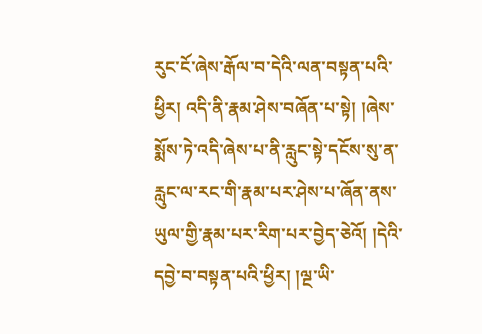རུང་ངོ་ཞེས་རྒོལ་བ་དེའི་ལན་བསྟན་པའི་ཕྱིར། འདི་ནི་རྣམ་ཤེས་བཞོན་པ་སྟེ། །ཞེས་སྨོས་ཏེ་འདི་ཞེས་པ་ནི་རླུང་སྟེ་དངོས་སུ་ན་རླུང་ལ་རང་གི་རྣམ་པར་ཤེས་པ་ཞོན་ནས་ཡུལ་གྱི་རྣམ་པར་རིག་པར་བྱེད་ཅེའོ། །དེའི་དབྱེ་བ་བསྟན་པའི་ཕྱིར། །ལྔ་ཡི་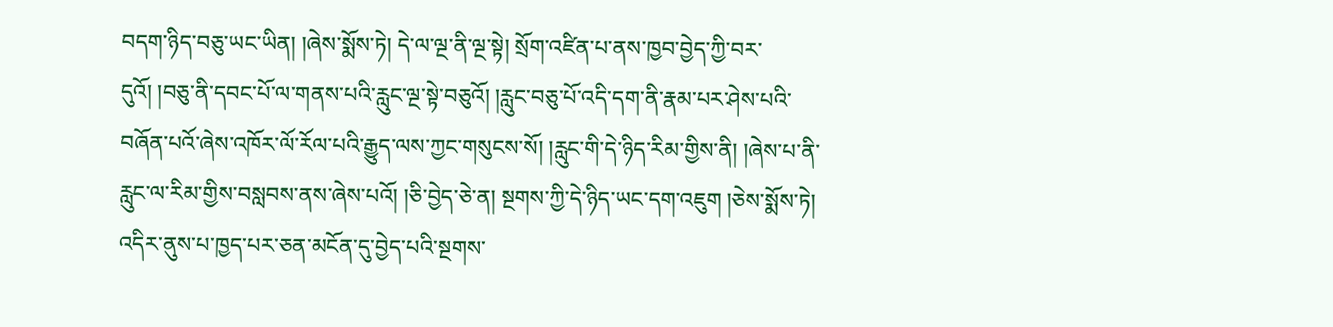བདག་ཉིད་བཅུ་ཡང་ཡིན། །ཞེས་སྨོས་ཏེ། དེ་ལ་ལྔ་ནི་ལྔ་སྟེ། སྲོག་འཛིན་པ་ནས་ཁྱབ་བྱེད་ཀྱི་བར་དུའོ། །བཅུ་ནི་དབང་པོ་ལ་གནས་པའི་རླུང་ལྔ་སྟེ་བཅུའོ། །རླུང་བཅུ་པོ་འདི་དག་ནི་རྣམ་པར་ཤེས་པའི་བཞོན་པའོ་ཞེས་འཁོར་ལོ་རོལ་པའི་རྒྱུད་ལས་ཀྱང་གསུངས་སོ། །རླུང་གི་དེ་ཉིད་རིམ་གྱིས་ནི། །ཞེས་པ་ནི་རླུང་ལ་རིམ་གྱིས་བསླབས་ནས་ཞེས་པའོ། །ཅི་བྱེད་ཅེ་ན། སྔགས་ཀྱི་དེ་ཉིད་ཡང་དག་འཇུག །ཅེས་སྨོས་ཏེ། འདིར་ནུས་པ་ཁྱད་པར་ཅན་མངོན་དུ་བྱེད་པའི་སྔགས་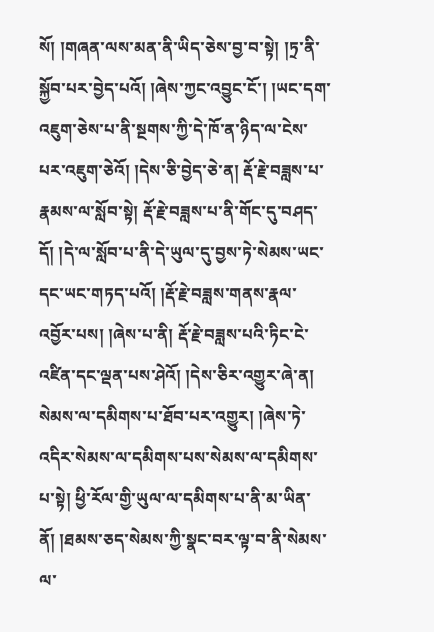སོ། །གཞན་ལས་མན་ནི་ཡིད་ཅེས་བྱ་བ་སྟེ། །ཏྲ་ནི་སྐྱོབ་པར་བྱེད་པའོ། །ཞེས་ཀྱང་འབྱུང་ངོ་། །ཡང་དག་འཇུག་ཅེས་པ་ནི་སྔགས་ཀྱི་དེ་ཁོ་ན་ཉིད་ལ་ངེས་པར་འཇུག་ཅེའོ། །དེས་ཅི་བྱེད་ཅེ་ན། རྡོ་རྗེ་བཟླས་པ་རྣམས་ལ་སློབ་སྟེ། རྡོ་རྗེ་བཟླས་པ་ནི་གོང་དུ་བཤད་དོ། །དེ་ལ་སློབ་པ་ནི་དེ་ཡུལ་དུ་བྱས་ཏེ་སེམས་ཡང་དང་ཡང་གཏད་པའོ། །རྡོ་རྗེ་བཟླས་གནས་རྣལ་འབྱོར་པས། །ཞེས་པ་ནི། རྡོ་རྗེ་བཟླས་པའི་ཏིང་ངེ་འཛིན་དང་ལྡན་པས་ཤེའོ། །དེས་ཅིར་འགྱུར་ཞེ་ན། སེམས་ལ་དམིགས་པ་ཐོབ་པར་འགྱུར། །ཞེས་ཏེ་འདིར་སེམས་ལ་དམིགས་པས་སེམས་ལ་དམིགས་པ་སྟེ། ཕྱི་རོལ་གྱི་ཡུལ་ལ་དམིགས་པ་ནི་མ་ཡིན་ནོ། །ཐམས་ཅད་སེམས་ཀྱི་སྣང་བར་ལྟ་བ་ནི་སེམས་ལ་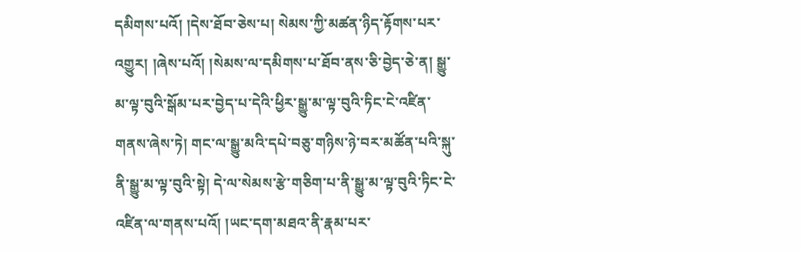དམིགས་པའོ། །དེས་ཐོབ་ཅེས་པ། སེམས་ཀྱི་མཚན་ཉིད་རྟོགས་པར་འགྱུར། །ཞེས་པའོ། །སེམས་ལ་དམིགས་པ་ཐོབ་ནས་ཅི་བྱེད་ཅེ་ན། སྒྱུ་མ་ལྟ་བུའི་སྒོམ་པར་བྱེད་པ་དེའི་ཕྱིར་སྒྱུ་མ་ལྟ་བུའི་ཏིང་ངེ་འཛིན་གནས་ཞེས་ཏེ། གང་ལ་སྒྱུ་མའི་དཔེ་བཅུ་གཉིས་ཉེ་བར་མཚོན་པའི་སྐུ་ནི་སྒྱུ་མ་ལྟ་བུའི་སྟེ། དེ་ལ་སེམས་རྩེ་གཅིག་པ་ནི་སྒྱུ་མ་ལྟ་བུའི་ཏིང་ངེ་འཛིན་ལ་གནས་པའོ། །ཡང་དག་མཐའ་ནི་རྣམ་པར་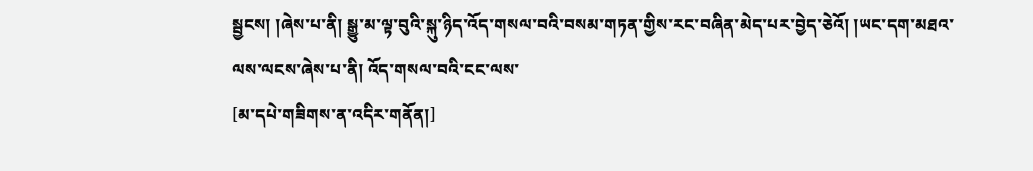སྦྱངས། །ཞེས་པ་ནི། སྒྱུ་མ་ལྟ་བུའི་སྐུ་ཉིད་འོད་གསལ་བའི་བསམ་གཏན་གྱིས་རང་བཞིན་མེད་པར་བྱེད་ཅེའོ། །ཡང་དག་མཐའ་ལས་ལངས་ཞེས་པ་ནི། འོད་གསལ་བའི་ངང་ལས་
[མ་དཔེ་གཟིགས་ན་འདིར་གནོན།]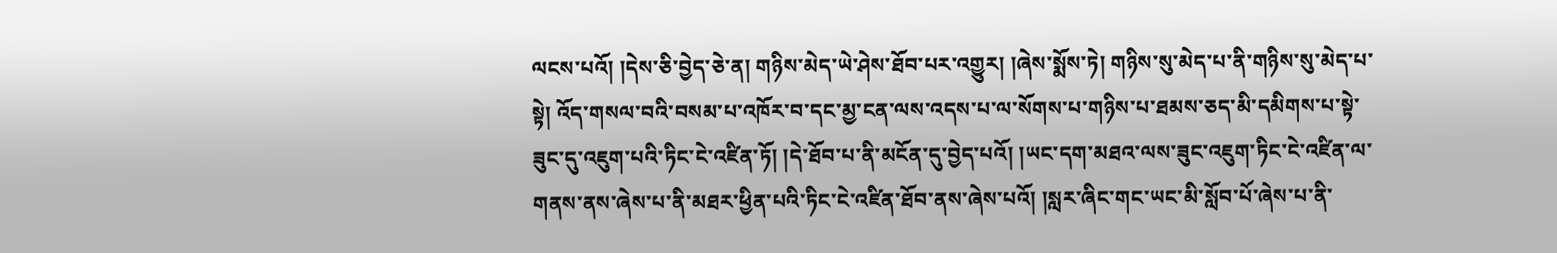ལངས་པའོ། །དེས་ཅི་བྱེད་ཅེ་ན། གཉིས་མེད་ཡེ་ཤེས་ཐོབ་པར་འགྱུར། །ཞེས་སྨོས་ཏེ། གཉིས་སུ་མེད་པ་ནི་གཉིས་སུ་མེད་པ་སྟེ། འོད་གསལ་བའི་བསམ་པ་འཁོར་བ་དང་མྱ་ངན་ལས་འདས་པ་ལ་སོགས་པ་གཉིས་པ་ཐམས་ཅད་མི་དམིགས་པ་སྟེ་ཟུང་དུ་འཇུག་པའི་ཏིང་ངེ་འཛིན་ཏོ། །དེ་ཐོབ་པ་ནི་མངོན་དུ་བྱེད་པའོ། །ཡང་དག་མཐའ་ལས་ཟུང་འཇུག་ཏིང་ངེ་འཛིན་ལ་གནས་ནས་ཞེས་པ་ནི་མཐར་ཕྱིན་པའི་ཏིང་ངེ་འཛིན་ཐོབ་ནས་ཞེས་པའོ། །སླར་ཞིང་གང་ཡང་མི་སློབ་པོ་ཞེས་པ་ནི་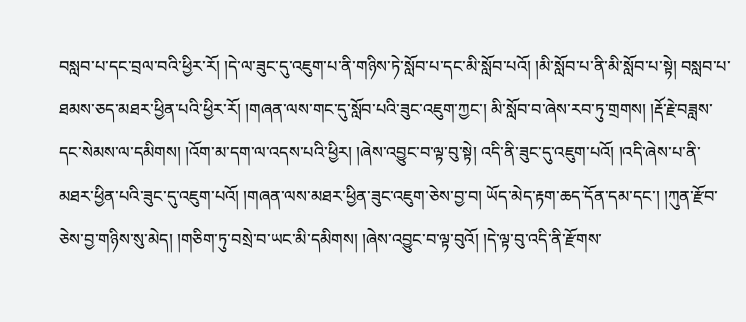བསླབ་པ་དང་བྲལ་བའི་ཕྱིར་རོ། །དེ་ལ་ཟུང་དུ་འཇུག་པ་ནི་གཉིས་ཏེ་སློབ་པ་དང་མི་སློབ་པའོ། །མི་སློབ་པ་ནི་མི་སློབ་པ་སྟེ། བསླབ་པ་ཐམས་ཅད་མཐར་ཕྱིན་པའི་ཕྱིར་རོ། །གཞན་ལས་གང་དུ་སློབ་པའི་ཟུང་འཇུག་ཀྱང་། མི་སློབ་བ་ཞེས་རབ་ཏུ་གྲགས། །རྡོ་རྗེ་བཟླས་དང་སེམས་ལ་དམིགས། །འོག་མ་དག་ལ་འདས་པའི་ཕྱིར། །ཞེས་འབྱུང་བ་ལྟ་བུ་སྟེ། འདི་ནི་ཟུང་དུ་འཇུག་པའོ། །འདི་ཞེས་པ་ནི་མཐར་ཕྱིན་པའི་ཟུང་དུ་འཇུག་པའོ། །གཞན་ལས་མཐར་ཕྱིན་ཟུང་འཇུག་ཅེས་བྱ་བ། ཡོད་མེད་རྟག་ཆད་དོན་དམ་དང་། །ཀུན་རྫོབ་ཅེས་བྱ་གཉིས་སུ་མེད། །གཅིག་ཏུ་བསྲེ་བ་ཡང་མི་དམིགས། །ཞེས་འབྱུང་བ་ལྟ་བུའོ། །དེ་ལྟ་བུ་འདི་ནི་རྫོགས་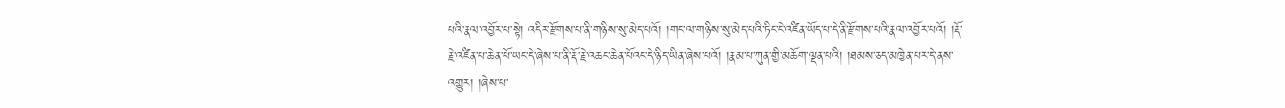པའི་རྣལ་འབྱོར་པ་སྟེ། འདིར་རྫོགས་པ་ནི་གཉིས་སུ་མེད་པའོ། །གང་ལ་གཉིས་སུ་མེད་པའི་ཏིང་ངེ་འཛིན་ཡོད་པ་དེ་ནི་རྫོགས་པའི་རྣལ་འབྱོར་པའོ། །རྡོ་རྗེ་འཛིན་པ་ཆེན་པོ་ཡང་དེ་ཞེས་པ་ནི་རྡོ་རྗེ་འཆང་ཆེན་པོའང་དེ་ཉིད་ཡིན་ཞེས་པའོ། །རྣམ་པ་ཀུན་གྱི་མཆོག་ལྡན་པའི། །ཐམས་ཅད་མཁྱེན་པར་དེ་ནས་འགྱུར། །ཞེས་པ་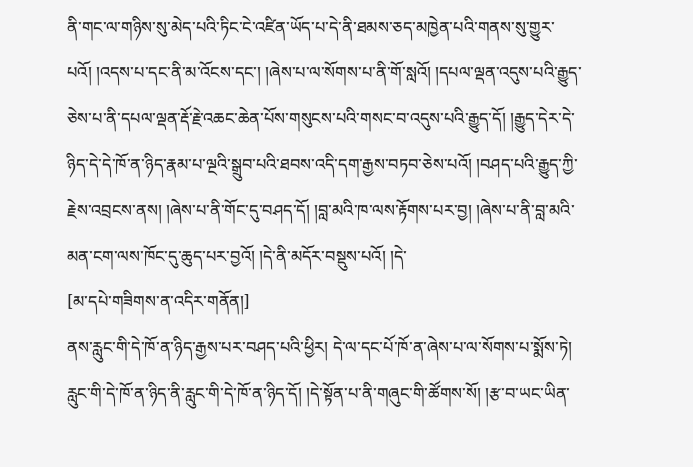ནི་གང་ལ་གཉིས་སུ་མེད་པའི་ཏིང་ངེ་འཛིན་ཡོད་པ་དེ་ནི་ཐམས་ཅད་མཁྱེན་པའི་གནས་སུ་གྱུར་པའོ། །འདས་པ་དང་ནི་མ་འོངས་དང་། །ཞེས་པ་ལ་སོགས་པ་ནི་གོ་སླའོ། །དཔལ་ལྡན་འདུས་པའི་རྒྱུད་ཅེས་པ་ནི་དཔལ་ལྡན་རྡོ་རྗེ་འཆང་ཆེན་པོས་གསུངས་པའི་གསང་བ་འདུས་པའི་རྒྱུད་དོ། །རྒྱུད་དེར་དེ་ཉིད་དེ་དེ་ཁོ་ན་ཉིད་རྣམ་པ་ལྔའི་སྒྲུབ་པའི་ཐབས་འདི་དག་རྒྱས་བཏབ་ཅེས་པའོ། །བཤད་པའི་རྒྱུད་ཀྱི་རྗེས་འབྲངས་ནས། །ཞེས་པ་ནི་གོང་དུ་བཤད་དོ། །བླ་མའི་ཁ་ལས་རྟོགས་པར་བྱ། །ཞེས་པ་ནི་བླ་མའི་མན་ངག་ལས་ཁོང་དུ་ཆུད་པར་བྱའོ། །དེ་ནི་མདོར་བསྡུས་པའོ། །དེ་
[མ་དཔེ་གཟིགས་ན་འདིར་གནོན།]
ནས་རླུང་གི་དེ་ཁོ་ན་ཉིད་རྒྱས་པར་བཤད་པའི་ཕྱིར། དེ་ལ་དང་པོ་ཁོ་ན་ཞེས་པ་ལ་སོགས་པ་སྨོས་ཏེ། རླུང་གི་དེ་ཁོ་ན་ཉིད་ནི་རླུང་གི་དེ་ཁོ་ན་ཉིད་དོ། །དེ་སྟོན་པ་ནི་གཞུང་གི་ཚོགས་སོ། །རྩ་བ་ཡང་ཡིན་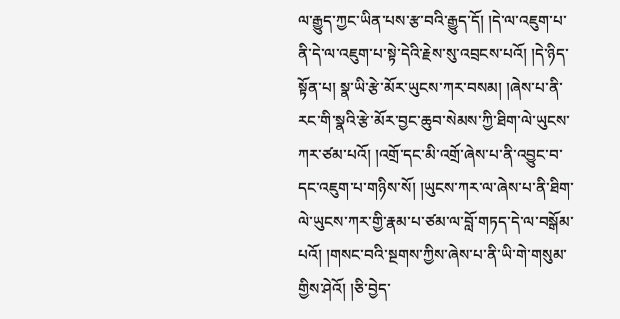ལ་རྒྱུད་ཀྱང་ཡིན་པས་རྩ་བའི་རྒྱུད་དོ། །དེ་ལ་འཇུག་པ་ནི་དེ་ལ་འཇུག་པ་སྟེ་དེའི་རྗེས་སུ་འབྲངས་པའོ། །དེ་ཉིད་སྟོན་པ། སྣ་ཡི་རྩེ་མོར་ཡུངས་ཀར་བསམ། །ཞེས་པ་ནི་རང་གི་སྣའི་རྩེ་མོར་བྱང་ཆུབ་སེམས་ཀྱི་ཐིག་ལེ་ཡུངས་ཀར་ཙམ་པའོ། །འགྲོ་དང་མི་འགྲོ་ཞེས་པ་ནི་འབྱུང་བ་དང་འཇུག་པ་གཉིས་སོ། །ཡུངས་ཀར་ལ་ཞེས་པ་ནི་ཐིག་ལེ་ཡུངས་ཀར་གྱི་རྣམ་པ་ཙམ་ལ་བློ་གཏད་དེ་ལ་བསྒོམ་པའོ། །གསང་བའི་སྔགས་ཀྱིས་ཞེས་པ་ནི་ཡི་གེ་གསུམ་གྱིས་ཤེའོ། །ཅི་བྱེད་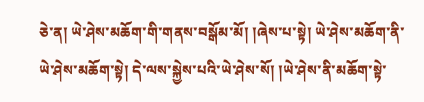ཅེ་ན། ཡེ་ཤེས་མཆོག་གི་གནས་བསྒོམ་མོ། །ཞེས་པ་སྟེ། ཡེ་ཤེས་མཆོག་ནི་ཡེ་ཤེས་མཆོག་སྟེ། དེ་ལས་སྐྱེས་པའི་ཡེ་ཤེས་སོ། །ཡེ་ཤེས་ནི་མཆོག་སྟེ་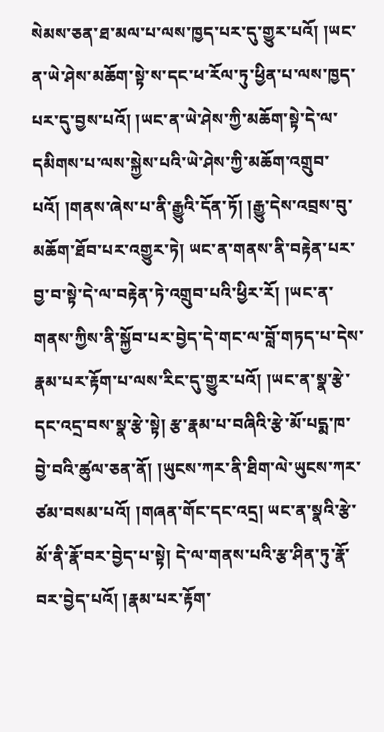སེམས་ཅན་ཐ་མལ་པ་ལས་ཁྱད་པར་དུ་གྱུར་པའོ། །ཡང་ན་ཡེ་ཤེས་མཆོག་སྟེ་ས་དང་ཕ་རོལ་ཏུ་ཕྱིན་པ་ལས་ཁྱད་པར་དུ་བྱས་པའོ། །ཡང་ན་ཡེ་ཤེས་ཀྱི་མཆོག་སྟེ་དེ་ལ་དམིགས་པ་ལས་སྐྱེས་པའི་ཡེ་ཤེས་ཀྱི་མཆོག་འགྲུབ་པའོ། །གནས་ཞེས་པ་ནི་རྒྱུའི་དོན་ཏོ། །རྒྱུ་དེས་འབྲས་བུ་མཆོག་ཐོབ་པར་འགྱུར་ཏེ། ཡང་ན་གནས་ནི་བརྟེན་པར་བྱ་བ་སྟེ་དེ་ལ་བརྟེན་ཏེ་འགྲུབ་པའི་ཕྱིར་རོ། །ཡང་ན་གནས་ཀྱིས་ནི་སྐྱོབ་པར་བྱེད་དེ་གང་ལ་བློ་གཏད་པ་དེས་རྣམ་པར་རྟོག་པ་ལས་རིང་དུ་གྱུར་པའོ། །ཡང་ན་སྣ་རྩེ་དང་འདྲ་བས་སྣ་རྩེ་སྟེ། རྩ་རྣམ་པ་བཞིའི་རྩེ་མོ་པདྨ་ཁ་བྱེ་བའི་ཚུལ་ཅན་ནོ། །ཡུངས་ཀར་ནི་ཐིག་ལེ་ཡུངས་ཀར་ཙམ་བསམ་པའོ། །གཞན་གོང་དང་འདྲ། ཡང་ན་སྣའི་རྩེ་མོ་ནི་རྣོ་བར་བྱེད་པ་སྟེ། དེ་ལ་གནས་པའི་རྩ་ཤིན་ཏུ་རྣོ་བར་བྱེད་པའོ། །རྣམ་པར་རྟོག་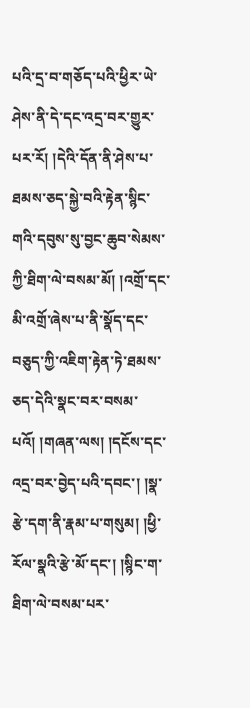པའི་དྲ་བ་གཅོད་པའི་ཕྱིར་ཡེ་ཤེས་ནི་དེ་དང་འདྲ་བར་གྱུར་པར་རོ། །དེའི་དོན་ནི་ཤེས་པ་ཐམས་ཅད་སྐྱེ་བའི་རྟེན་སྙིང་གའི་དབུས་སུ་བྱང་ཆུབ་སེམས་ཀྱི་ཐིག་ལེ་བསམ་མོ། །འགྲོ་དང་མི་འགྲོ་ཞེས་པ་ནི་སྣོད་དང་བཅུད་ཀྱི་འཇིག་རྟེན་ཏེ་ཐམས་ཅད་དེའི་སྣང་བར་བསམ་པའོ། །གཞན་ལས། །དངོས་དང་འདྲ་བར་བྱེད་པའི་དབང་། །སྣ་རྩེ་དག་ནི་རྣམ་པ་གསུམ། །ཕྱི་རོལ་སྣའི་རྩེ་མོ་དང་། །སྙིང་ག་ཐིག་ལེ་བསམ་པར་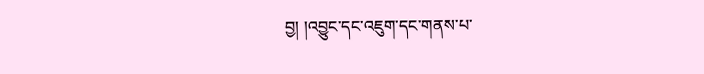བྱ། །འབྱུང་དང་འཇུག་དང་གནས་པ་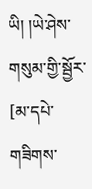ཡི། །ཡེ་ཤེས་གསུམ་གྱི་སྦྱོར་
[མ་དཔེ་གཟིགས་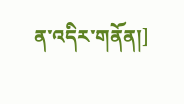ན་འདིར་གནོན།]